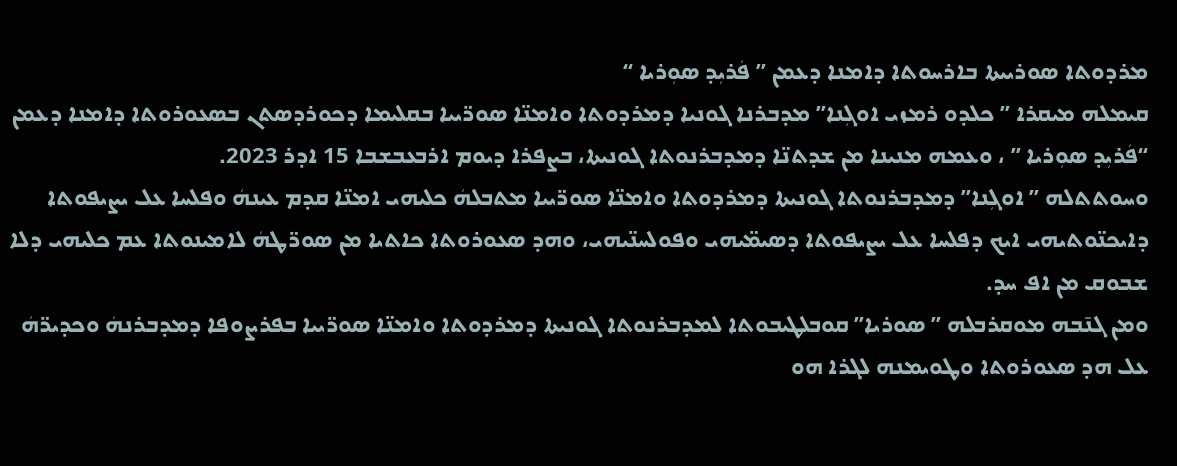ܡܪܕܘܬܐ ܣܘܪܝܝܬܐ ܒܐܪܚܘܬܐ ܕܐܡܢܐ ܕܥܡܢ ” ܦܿܪܝܼܕ ܣܘܼܪܝܐ “
ܩܝܡܠܗ ܡܝܩܪܐ ” ܟܠܕܘ ܪܡܙܝ ܐܘܓܼܢܐ” ܡܕܒܪܢܐ ܓܘܢܝܐ ܕܡܪܕܘܬܐ ܘܐܡܢ̈ܐ ܣܘܪ̈ܝܝܐ ܒܩܠܝܡܐ ܕܟܘܪܕܣܬܢ ܒܣܥܘܪܘܬܐ ܕܐܡܢܐ ܕܥܡܢ “ܦܿܪܝܼܕ ܣܘܼܪܝܐ ” ، ܘܥܡܗ ܡܢܝܢܐ ܡܢ ܫܕܬܢ̈ܐ ܕܡܕܒܪܢܘܬܐ ܓܘܢܝܬܐ، ܒܨܦܪܐ ܕܝܘܡ ܐܪܒܥܒܫܒܐ 15 ܐܕܪ 2023.
ܘܚܘܬܬܠܗ ” ܐܘܓܼܢܐ” ܕܡܕܒܪܢܘܬܐ ܓܘܢܝܬܐ ܕܡܪܕܘܬܐ ܘܐܡܢ̈ܐ ܣܘܪ̈ܝܝܐ ܡܬܒܠܗܿ ܟܠܝܗܝ ܐܡܢ̈ܐ ܩܕܡ ܥܝܢܗܿ ܘܦܠܚܐ ܥܠ ܝܨܝܦܘܬܐ ܕܐܝܟܢ̈ܘܬܝܗܝ ܐܝܟ ܕܦܠܚܐ ܥܠ ܝܨܝܦܘܬܐ ܕܣܝܡ̈ܝܗܝ ܘܦܘܠܚܢ̈ܝܗܝ، ܘܗܕ ܣܥܘܪܘܬܐ ܟܐܬܝܐ ܡܢ ܣܘܪ̈ܛܗܿ ܠܐܡܝܢܘܬܐ ܥܡ ܟܠܝܗܝ ܕܠܐ ܫܒܘܩ ܡܢ ܐܦ ܚܕ.
ܘܡܢ ܓܢ̄ܒܗ ܡܘܩܪܒܠܗ ” ܣܘܪܝܐ” ܩܘܒܠܛܝܒܘܬܐ ܠܡܕܒܪܢܘܬܐ ܓܘܢܝܬܐ ܕܡܪܕܘܬܐ ܘܐܡܢ̈ܐ ܣܘܪ̈ܝܝܐ ܒܦܪܨܘܦܐ ܕܡܕܒܪܢܗܿ ܘܟܕܝܪ̈ܗܿ ܥܠ ܗܕ ܣܥܘܪܘܬܐ ܘܛܘܝܡܢܗ ܠܓܪܐ ܗܘ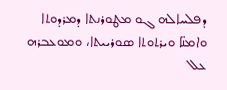ܕܦܠܚܐܠܗ ܓܘ ܡܛܘܪܢܬܐ ܕܡܪܕܘܬܐ ܘܐܡܢ̈ܐ ܘܝܪܬܘܬܐ ܣܘܪܝܝܬܐ، ܘܡܘܥܒܪܗ ܥܠ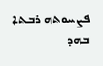ܦܨܚܘܬܗ ܪܒܬܐ ܒܗܕ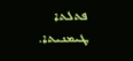ܦܬܠܬܐ ܛܝܡܢܝܬܐ.